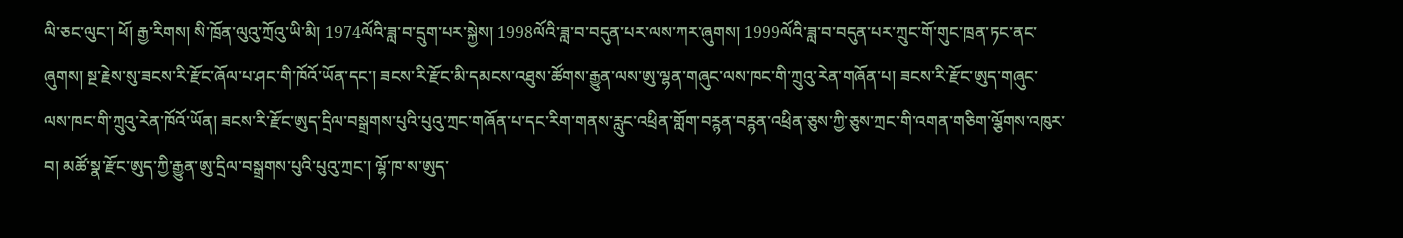ལི་ཅང་ལུང་། ཕོ། རྒྱ་རིགས། སི་ཁྲོན་ལུའུ་ཀྲོའུ་ཡི་མི། 1974ལོའི་ཟླ་བ་དྲུག་པར་སྐྱེས། 1998ལོའི་ཟླ་བ་བདུན་པར་ལས་ཀར་ཞུགས། 1999ལོའི་ཟླ་བ་བདུན་པར་ཀྲུང་གོ་གུང་ཁྲན་ཏང་ནང་ཞུགས། སྔ་རྗེས་སུ་ཟངས་རི་རྫོང་ཞོལ་པ་ཤང་གི་ཁོའོ་ཡོན་དང་། ཟངས་རི་རྫོང་མི་དམངས་འཐུས་ཚོགས་རྒྱུན་ལས་ཨུ་ལྷན་གཞུང་ལས་ཁང་གི་ཀྲུའུ་རེན་གཞོན་པ། ཟངས་རི་རྫོང་ཨུད་གཞུང་ལས་ཁང་གི་ཀྲུའུ་རེན་ཁོའོ་ཡོན། ཟངས་རི་རྫོང་ཨུད་དྲིལ་བསྒྲགས་པུའི་པུའུ་ཀྲང་གཞོན་པ་དང་རིག་གནས་རླུང་འཕྲིན་གློག་བཪྙན་བཪྙན་འཕྲིན་ཅུས་ཀྱི་ཅུས་ཀྲང་གི་འགན་གཅིག་ལྕོགས་འཁུར་བ། མཚོ་སྣ་རྫོང་ཨུད་ཀྱི་རྒྱུན་ཨུ་དྲིལ་བསྒྲགས་པུའི་པུའུ་ཀྲང་། ལྷོ་ཁ་ས་ཨུད་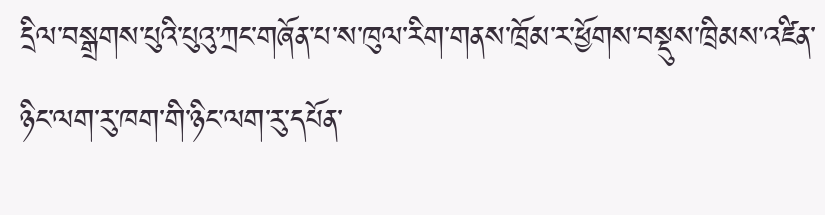དྲིལ་བསྒྲགས་པུའི་པུའུ་ཀྲང་གཞོན་པ་ས་ཁུལ་རིག་གནས་ཁྲོམ་ར་ཕྱོགས་བསྡུས་ཁྲིམས་འཛིན་ཉིང་ལག་རུ་ཁག་གི་ཉིང་ལག་རུ་དཔོན་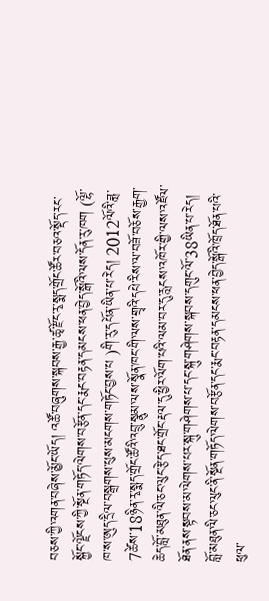བཅས་ཀྱི་འགན་བཞེས་མྱོང་ཡོད། འཚོ་བཞུགས་སྐབས་རྒྱ་ཚྭ་རྫོང་རྭ་སྨད་གྲོང་ཚོར་བཅའ་སྡོད་རང་སྐྱོང་ལྗོངས་ཀྱི་སྔོན་གཏོད་ལེགས་བརྩོན་དང་རྨང་བརྟན་དམངས་ཕན་བྱེད་སྒོའི་ལས་དོན་རུ་ཁག (ལྷོ་ཁ་ས་ཨུད་དྲིལ་བསྒྲགས་པུས་མངགས་གཏོང་བྱས་པ )གི་རུ་དཔོན་ཡིན་པ་རེད། 2012ལོའི་ཟླ་7ཚེས་18ཉིན་རྭ་སྨད་གྲོང་ཚོའི་འབྲུ་སྣུམ་ལས་སྣོན་ཁང་གི་ལས་གྲྭའི་དཔེ་རིས་ལ་བཟོ་བཅོས་རྒྱག་ཆེད་བློ་མཐུན་ལི་ཅང་ལུང་རྩེད་ཐང་གྲོང་རྡལ་དུ་ཕྱིར་ལོག་པའི་ལམ་བར་དུ་རླངས་འཁོར་གྱི་ལས་འཛོལ་ཐོན་ནས་སྟབས་མ་ལེགས་པར་སྐུ་གཤེགས་པ་དང་སྐུ་གཤེགས་སྐབས་དགུང་ལོ་38ཡིན་པ་རེད།
བློ་མཐུན་ལི་ཅང་ལུང་ནི་སྔོན་གཏོད་ལེགས་བརྩོན་དང་རྨང་བརྟན་དམངས་ཕན་བྱེད་སྒོའི་ཁྲོད་ཐོན་པའི་ཕུལ་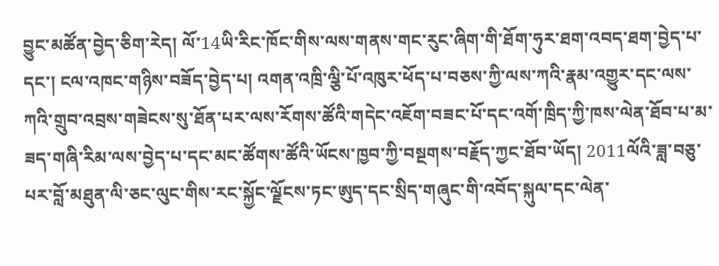བྱུང་མཚོན་བྱེད་ཅིག་རེད། ལོ་14ཡི་རིང་ཁོང་གིས་ལས་གནས་གང་རུང་ཞིག་གི་ཐོག་ཧུར་ཐག་འབད་ཐག་བྱེད་པ་དང་། ངལ་འཁང་གཉིས་བཟོད་བྱེད་པ། འགན་འཁྲི་ལྕི་པོ་འཁུར་ཕོད་པ་བཅས་ཀྱི་ལས་ཀའི་རྣམ་འགྱུར་དང་ལས་ཀའི་གྲུབ་འབྲས་གཟེངས་སུ་ཐོན་པར་ལས་རོགས་ཚོའི་གདེང་འཇོག་བཟང་པོ་དང་འགོ་ཁྲིད་ཀྱི་ཁས་ལེན་ཐོབ་པ་མ་ཟད་གཞི་རིམ་ལས་བྱེད་པ་དང་མང་ཚོགས་ཚོའི་ཡོངས་ཁྱབ་ཀྱི་བསྔགས་བརྗོད་ཀྱང་ཐོབ་ཡོད། 2011ལོའི་ཟླ་བཅུ་པར་བློ་མཐུན་ལི་ཅང་ལུང་གིས་རང་སྐྱོང་ལྗོངས་ཏང་ཨུད་དང་སྲིད་གཞུང་གི་འབོད་སྐུལ་དང་ལེན་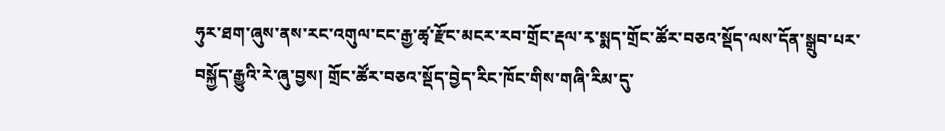ཧུར་ཐག་ཞུས་ནས་རང་འགུལ་ངང་རྒྱ་ཚྭ་རྫོང་མངར་རབ་གྲོང་རྡལ་རྭ་སྨད་གྲོང་ཚོར་བཅའ་སྡོད་ལས་དོན་སྒྲུབ་པར་བསྐྱོད་རྒྱུའི་རེ་ཞུ་བྱས། གྲོང་ཚོར་བཅའ་སྡོད་བྱེད་རིང་ཁོང་གིས་གཞི་རིམ་དུ་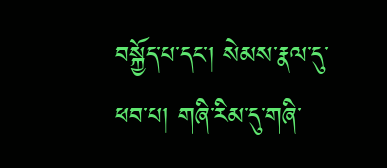བསྐྱོད་པ་དང་། སེམས་རྣལ་དུ་ཕབ་པ། གཞི་རིམ་དུ་གཞི་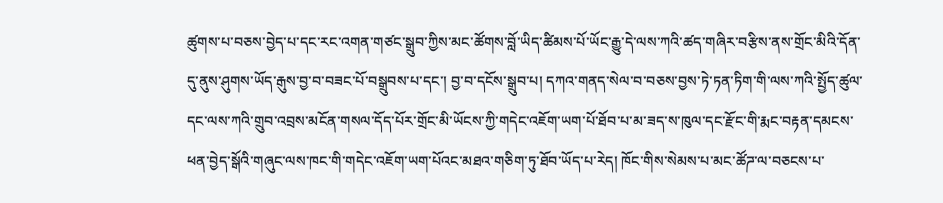ཚུགས་པ་བཅས་བྱེད་པ་དང་རང་འགན་གཙང་སྒྲུབ་ཀྱིས་མང་ཚོགས་བློ་ཡིད་ཚིམས་པོ་ཡོང་རྒྱུ་དེ་ལས་ཀའི་ཚད་གཞིར་བརྩིས་ནས་གྲོང་མིའི་དོན་དུ་ནུས་ཤུགས་ཡོད་རྒུས་བྱ་བ་བཟང་པོ་བསྒྲུབས་པ་དང་། བྱ་བ་དངོས་སྒྲུབ་པ། དཀའ་གནད་སེལ་བ་བཅས་བྱས་ཏེ་ཏན་ཏིག་གི་ལས་ཀའི་སྤྱོད་ཚུལ་དང་ལས་ཀའི་གྲུབ་འབྲས་མངོན་གསལ་དོད་པོར་གྲོང་མི་ཡོངས་ཀྱི་གདེང་འཇོག་ཡག་པོ་ཐོབ་པ་མ་ཟད་ས་ཁུལ་དང་རྫོང་གི་རྨང་བརྟན་དམངས་ཕན་བྱེད་སྒོའི་གཞུང་ལས་ཁང་གི་གདེང་འཇོག་ཡག་པོའང་མཐའ་གཅིག་ཏུ་ཐོབ་ཡོད་པ་རེད། ཁོང་གིས་སེམས་པ་མང་ཚོཌ་ལ་བཅངས་པ་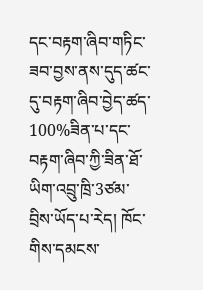དང་བརྟག་ཞིབ་གཏིང་ཟབ་བྱས་ནས་དུད་ཚང་དུ་བརྟག་ཞིབ་བྱེད་ཚད་100%ཟིན་པ་དང་བརྟག་ཞིབ་ཀྱི་ཟིན་ཐོ་ཡིག་འབྲུ་ཁྲི་3ཙམ་བྲིས་ཡོད་པ་རེད། ཁོང་གིས་དམངས་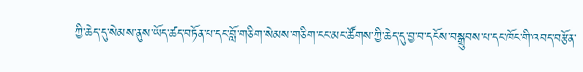ཀྱི་ཆེད་དུ་སེམས་ནུས་ཡོད་ཚད་བཏོན་པ་དང་བློ་གཅིག་སེམས་གཅིག་ངང་མང་ཚོགས་ཀྱི་ཆེད་དུ་བྱ་བ་དངོས་བསྒྲུབས་པ་དང་ཁོང་གི་འབད་བརྩོན་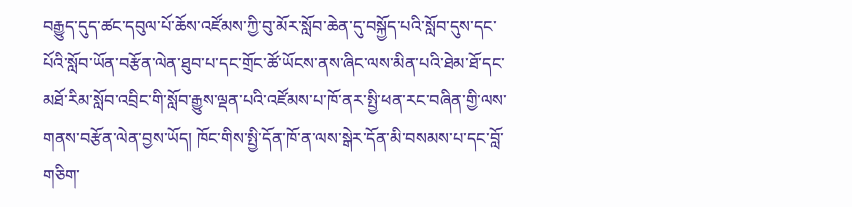བརྒྱུད་དུད་ཚང་དབུལ་པོ་ཆོས་འཛོམས་ཀྱི་བུ་མོར་སློབ་ཆེན་དུ་བསྐྱོད་པའི་སློབ་དུས་དང་པོའི་སློབ་ཡོན་བརྩོན་ལེན་ཐུབ་པ་དང་གྲོང་ཚོ་ཡོངས་ནས་ཞིང་ལས་མིན་པའི་ཐེམ་ཐོ་དང་མཐོ་རིམ་སློབ་འབྲིང་གི་སློབ་རྒྱུས་ལྡན་པའི་འཛོམས་པ་ཁོ་ནར་སྤྱི་ཕན་རང་བཞིན་གྱི་ལས་གནས་བརྩོན་ལེན་བྱས་ཡོད། ཁོང་གིས་སྤྱི་དོན་ཁོ་ན་ལས་སྒེར་དོན་མི་བསམས་པ་དང་བློ་གཅིག་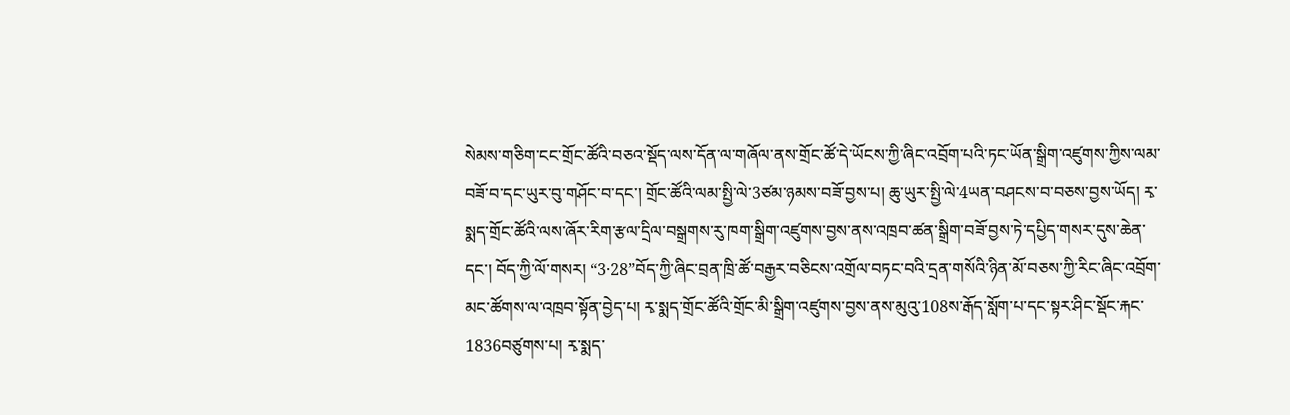སེམས་གཅིག་ངང་གྲོང་ཚོའི་བཅའ་སྡོད་ལས་དོན་ལ་གཞོལ་ནས་གྲོང་ཚོ་དེ་ཡོངས་ཀྱི་ཞིང་འབྲོག་པའི་ཏང་ཡོན་སྒྲིག་འཛུགས་ཀྱིས་ལམ་བཟོ་བ་དང་ཡུར་བུ་གཤོང་བ་དང་། གྲོང་ཚོའི་ལམ་སྤྱི་ལེ་3ཙམ་ཉམས་བཟོ་བྱས་པ། ཆུ་ཡུར་སྤྱི་ལེ་4ཡན་བཤངས་བ་བཅས་བྱས་ཡོད། རྭ་སྨད་གྲོང་ཚོའི་ལས་ཞོར་རིག་རྩལ་དྲིལ་བསྒྲགས་རུ་ཁག་སྒྲིག་འཛུགས་བྱས་ནས་འཁྲབ་ཚན་སྒྲིག་བཟོ་བྱས་ཏེ་དཔྱིད་གསར་དུས་ཆེན་དང་། བོད་ཀྱི་ལོ་གསར། “3·28”བོད་ཀྱི་ཞིང་བྲན་ཁྲི་ཚོ་བརྒྱར་བཅིངས་འགྲོལ་བཏང་བའི་དྲན་གསོའི་ཉིན་མོ་བཅས་ཀྱི་རིང་ཞིང་འབྲོག་མང་ཚོགས་ལ་འཁྲབ་སྟོན་བྱེད་པ། རྭ་སྨད་གྲོང་ཚོའི་གྲོང་མི་སྒྲིག་འཛུགས་བྱས་ནས་མུའུ་108ས་རྒོད་སློག་པ་དང་སྟར་ཤིང་སྡོང་རྐང་1836བཙུགས་པ། རྭ་སྨད་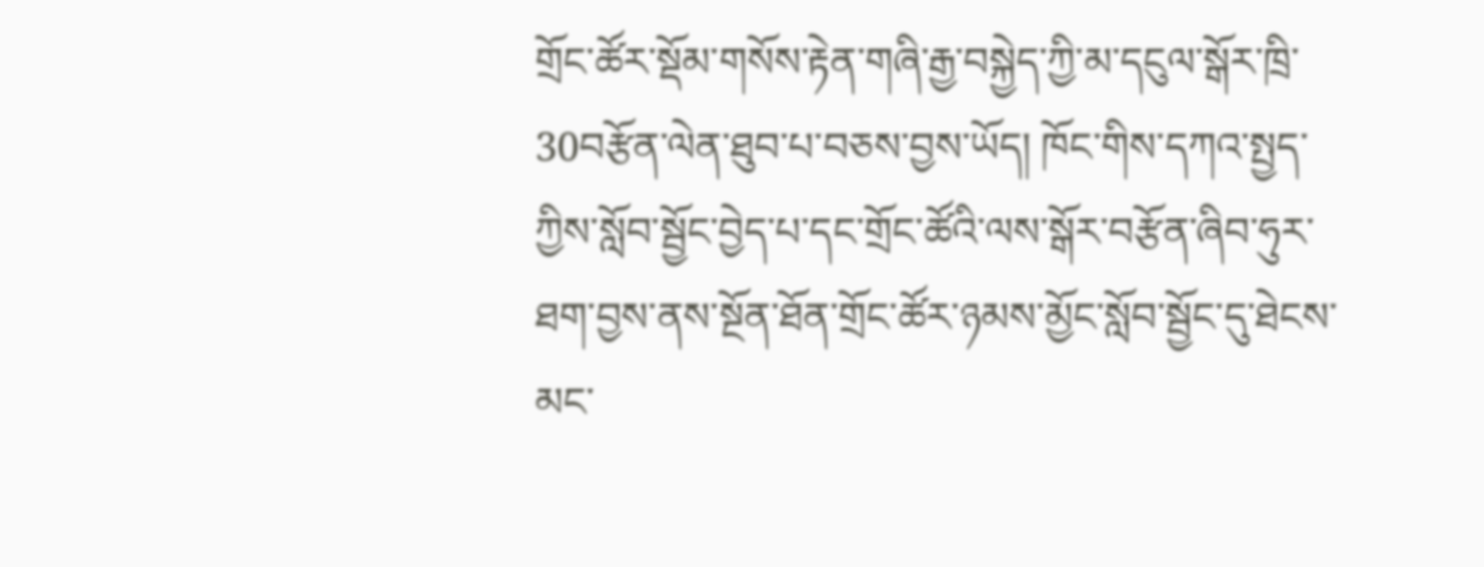གྲོང་ཚོར་སྡོམ་གསོས་རྟེན་གཞི་རྒྱ་བསྐྱེད་ཀྱི་མ་དངུལ་སྒོར་ཁྲི་30བརྩོན་ལེན་ཐུབ་པ་བཅས་བྱས་ཡོད། ཁོང་གིས་དཀའ་སྤྱད་ཀྱིས་སློབ་སྦྱོང་བྱེད་པ་དང་གྲོང་ཚོའི་ལས་སྒོར་བརྩོན་ཞིབ་ཧུར་ཐག་བྱས་ནས་སྔོན་ཐོན་གྲོང་ཚོར་ཉམས་མྱོང་སློབ་སྦྱོང་དུ་ཐེངས་མང་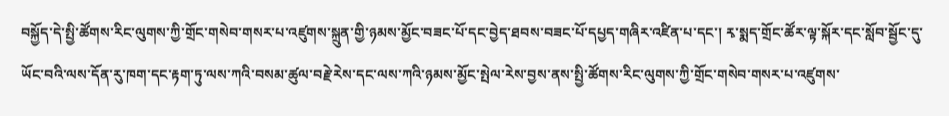བསྐྱོད་དེ་སྤྱི་ཚོགས་རིང་ལུགས་ཀྱི་གྲོང་གསེབ་གསར་པ་འཛུགས་སྐྲུན་གྱི་ཉམས་མྱོང་བཟང་པོ་དང་བྱེད་ཐབས་བཟང་པོ་དཔྱད་གཞིར་འཛིན་པ་དང་། རྭ་སྨད་གྲོང་ཚོར་ལྟ་སྐོར་དང་སློབ་སྦྱོང་དུ་ཡོང་བའི་ལས་དོན་རུ་ཁག་དང་རྟག་ཏུ་ལས་ཀའི་བསམ་ཚུལ་བརྗེ་རེས་དང་ལས་ཀའི་ཉམས་མྱོང་སྤེལ་རེས་བྱས་ནས་སྤྱི་ཚོགས་རིང་ལུགས་ཀྱི་གྲོང་གསེབ་གསར་པ་འཛུགས་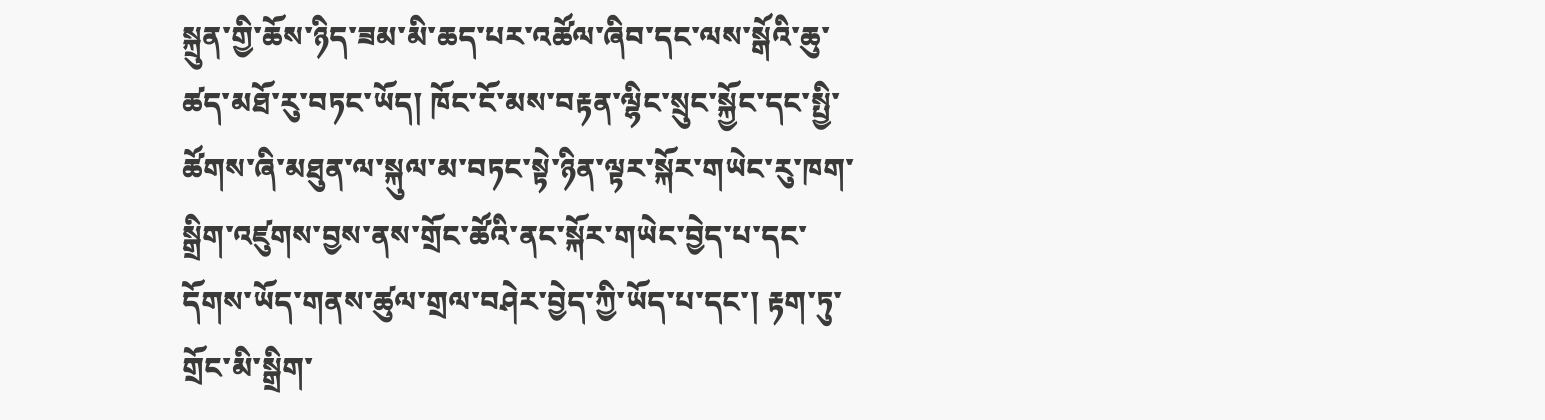སྐྲུན་གྱི་ཆོས་ཉིད་ཟམ་མི་ཆད་པར་འཚོལ་ཞིབ་དང་ལས་སྒོའི་ཆུ་ཚད་མཐོ་རུ་བཏང་ཡོད། ཁོང་ངོ་མས་བརྟན་ལྷིང་སྲུང་སྐྱོང་དང་སྤྱི་ཚོགས་ཞི་མཐུན་ལ་སྐུལ་མ་བཏང་སྟེ་ཉིན་ལྟར་སྐོར་གཡེང་རུ་ཁག་སྒྲིག་འཛུགས་བྱས་ནས་གྲོང་ཚོའི་ནང་སྐོར་གཡེང་བྱེད་པ་དང་དོགས་ཡོད་གནས་ཚུལ་གྲལ་བཤེར་བྱེད་ཀྱི་ཡོད་པ་དང་། རྟག་ཏུ་གྲོང་མི་སྒྲིག་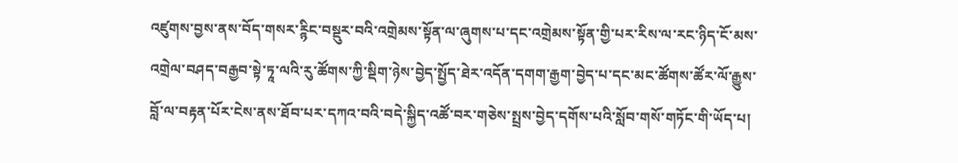འཛུགས་བྱས་ནས་བོད་གསར་ཪྙིང་བསྡུར་བའི་འགྲེམས་སྟོན་ལ་ཞུགས་པ་དང་འགྲེམས་སྟོན་གྱི་པར་རིས་ལ་རང་ཉིད་ངོ་མས་འགྲེལ་བཤད་བརྒྱབ་སྟེ་ཏཱ་ལའི་རུ་ཚོགས་ཀྱི་སྡིག་ཉེས་བྱེད་སྤྱོད་ཐེར་འདོན་དགག་རྒྱག་བྱེད་པ་དང་མང་ཚོགས་ཚོར་ལོ་རྒྱུས་བློ་ལ་བརྟན་པོར་ངེས་ནས་ཐོབ་པར་དཀའ་བའི་བདེ་སྐྱིད་འཚོ་བར་གཅེས་སྤྲས་བྱེད་དགོས་པའི་སློབ་གསོ་གཏོང་གི་ཡོད་པ།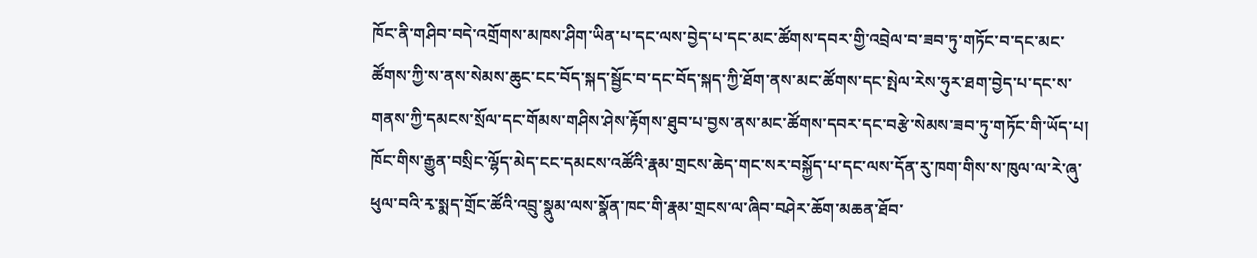ཁོང་ནི་གཤིབ་བདེ་འགྲོགས་མཁས་ཤིག་ཡིན་པ་དང་ལས་བྱེད་པ་དང་མང་ཚོགས་དབར་གྱི་འབྲེལ་བ་ཟབ་ཏུ་གཏོང་བ་དང་མང་ཚོགས་ཀྱི་ས་ནས་སེམས་ཆུང་ངང་བོད་སྐད་སྦྱོང་བ་དང་བོད་སྐད་ཀྱི་ཐོག་ནས་མང་ཚོགས་དང་སྤེལ་རེས་ཧུར་ཐག་བྱེད་པ་དང་ས་གནས་ཀྱི་དམངས་སྲོལ་དང་གོམས་གཤིས་ཤེས་རྟོགས་ཐུབ་པ་བྱས་ནས་མང་ཚོགས་དབར་དང་བརྩེ་སེམས་ཟབ་ཏུ་གཏོང་གི་ཡོད་པ། ཁོང་གིས་རྒྱུན་བསྲིང་ལྷོད་མེད་ངང་དམངས་འཚོའི་རྣམ་གྲངས་ཆེད་གང་སར་བསྐྱོད་པ་དང་ལས་དོན་རུ་ཁག་གིས་ས་ཁུལ་ལ་རེ་ཞུ་ཕུལ་བའི་རྭ་སྨད་གྲོང་ཚོའི་འབྲུ་སྣུམ་ལས་སྣོན་ཁང་གི་རྣམ་གྲངས་ལ་ཞིབ་བཤེར་ཆོག་མཆན་ཐོབ་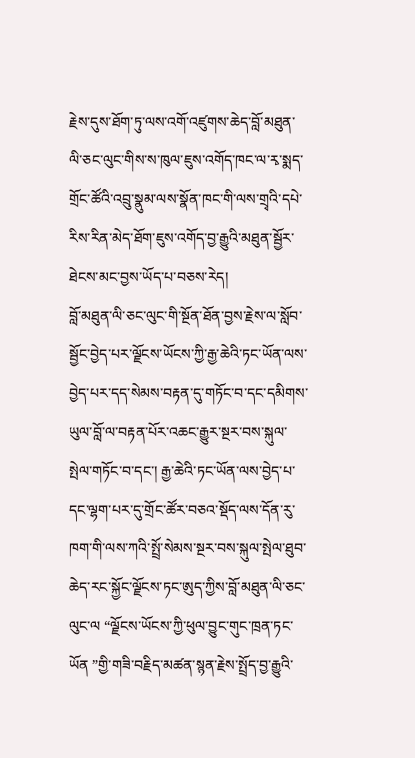རྗེས་དུས་ཐོག་ཏུ་ལས་འགོ་འཛུགས་ཆེད་བློ་མཐུན་ལི་ཅང་ལུང་གིས་ས་ཁུལ་ཇུས་འགོད་ཁང་ལ་རྭ་སྨད་གྲོང་ཚོའི་འབྲུ་སྣུམ་ལས་སྣོན་ཁང་གི་ལས་གྲྭའི་དཔེ་རིས་རིན་མེད་ཐོག་ཇུས་འགོད་བྱ་རྒྱུའི་མཐུན་སྦྱོར་ཐེངས་མང་བྱས་ཡོད་པ་བཅས་རེད།
བློ་མཐུན་ལི་ཅང་ལུང་གི་སྔོན་ཐོན་བྱས་རྗེས་ལ་སློབ་སྦྱོང་བྱེད་པར་ལྗོངས་ཡོངས་ཀྱི་རྒྱ་ཆེའི་ཏང་ཡོན་ལས་བྱེད་པར་དད་སེམས་བརྟན་དུ་གཏོང་བ་དང་དམིགས་ཡུལ་བློ་ལ་བརྟན་པོར་འཆང་རྒྱུར་སྔར་བས་སྐུལ་སྤེལ་གཏོང་བ་དང་། རྒྱ་ཆེའི་ཏང་ཡོན་ལས་བྱེད་པ་དང་ལྷག་པར་དུ་གྲོང་ཚོར་བཅའ་སྡོད་ལས་དོན་རུ་ཁག་གི་ལས་ཀའི་སྤྲོ་སེམས་སྔར་བས་སྐུལ་སྤེལ་ཐུབ་ཆེད་རང་སྐྱོང་ལྗོངས་ཏང་ཨུད་ཀྱིས་བློ་མཐུན་ལི་ཅང་ལུང་ལ “ལྗོངས་ཡོངས་ཀྱི་ཕུལ་བྱུང་གུང་ཁྲན་ཏང་ཡོན ”གྱི་གཟི་བརྗིད་མཚན་སྙན་རྗེས་སྤྲོད་བྱ་རྒྱུའི་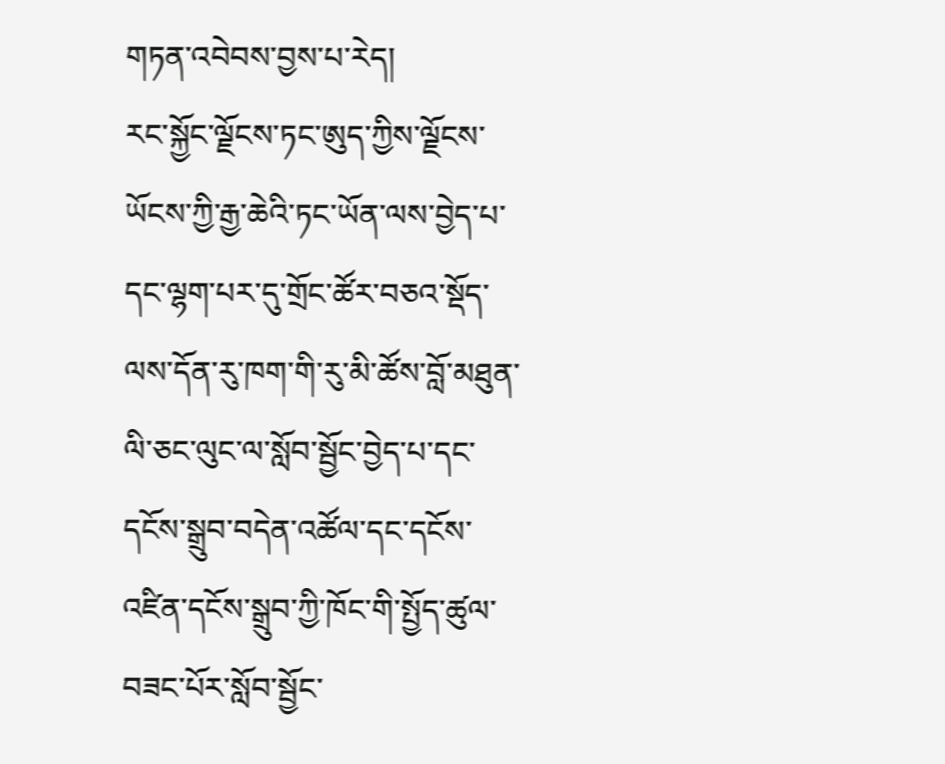གཏན་འབེབས་བྱས་པ་རེད།
རང་སྐྱོང་ལྗོངས་ཏང་ཨུད་ཀྱིས་ལྗོངས་ཡོངས་ཀྱི་རྒྱ་ཆེའི་ཏང་ཡོན་ལས་བྱེད་པ་དང་ལྷག་པར་དུ་གྲོང་ཚོར་བཅའ་སྡོད་ལས་དོན་རུ་ཁག་གི་རུ་མི་ཚོས་བློ་མཐུན་ལི་ཅང་ལུང་ལ་སློབ་སྦྱོང་བྱེད་པ་དང་དངོས་སྒྲུབ་བདེན་འཚོལ་དང་དངོས་འཛིན་དངོས་སྒྲུབ་ཀྱི་ཁོང་གི་སྤྱོད་ཚུལ་བཟང་པོར་སློབ་སྦྱོང་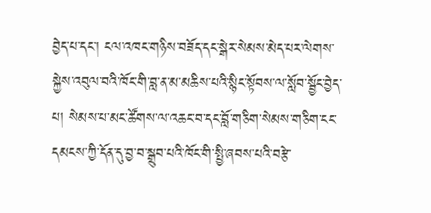བྱེད་པ་དང་། ངལ་འཁང་གཉིས་བཟོད་དང་སྒེར་སེམས་མེད་པར་ལེགས་སྐྱེས་འབུལ་བའི་ཁོང་གི་བླ་ན་མ་མཆིས་པའི་སྙིང་སྟོབས་ལ་སློབ་སྦྱོང་བྱེད་པ། སེམས་པ་མང་ཚོགས་ལ་འཆང་བ་དང་བློ་གཅིག་སེམས་གཅིག་ངང་དམངས་ཀྱི་དོན་དུ་བྱ་བ་སྒྲུབ་པའི་ཁོང་གི་སྤྱི་ཞབས་པའི་བརྩེ་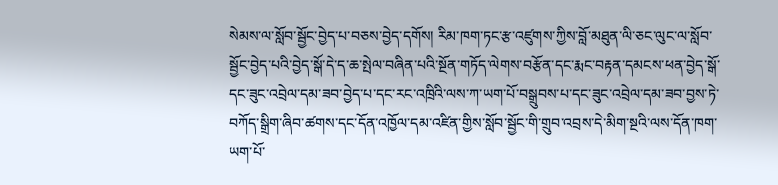སེམས་ལ་སློབ་སྦྱོང་བྱེད་པ་བཅས་བྱེད་དགོས། རིམ་ཁག་ཏང་རྩ་འཛུགས་ཀྱིས་བློ་མཐུན་ལི་ཅང་ལུང་ལ་སློབ་སྦྱོང་བྱེད་པའི་བྱེད་སྒོ་དེ་ད་ཆ་སྤེལ་བཞིན་པའི་སྔོན་གཏོད་ལེགས་བརྩོན་དང་རྨང་བརྟན་དམངས་ཕན་བྱེད་སྒོ་དང་ཟུང་འབྲེལ་དམ་ཟབ་བྱེད་པ་དང་རང་འཁྲིའི་ལས་ཀ་ཡག་པོ་བསྒྲུབས་པ་དང་ཟུང་འབྲེལ་དམ་ཟབ་བྱས་ཏེ་བཀོད་སྒྲིག་ཞིབ་ཚགས་དང་དོན་འཁྱོལ་དམ་འཛིན་གྱིས་སློབ་སྦྱོང་གི་གྲུབ་འབྲས་དེ་མིག་སྔའི་ལས་དོན་ཁག་ཡག་པོ་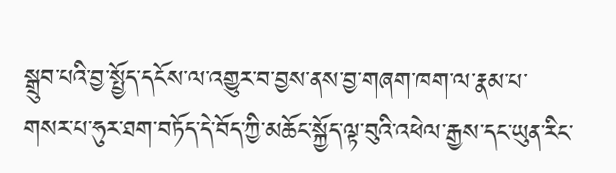སྒྲུབ་པའི་བྱ་སྤྱོད་དངོས་ལ་འགྱུར་བ་བྱས་ནས་བྱ་གཞག་ཁག་ལ་རྣམ་པ་གསར་པ་ཧུར་ཐག་བཏོད་དེ་བོད་ཀྱི་མཆོང་སྐྱོད་ལྟ་བུའི་འཕེལ་རྒྱས་དང་ཡུན་རིང་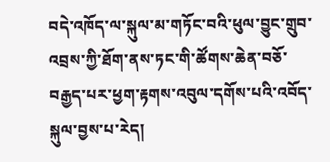བདེ་འཁོད་ལ་སྐུལ་མ་གཏོང་བའི་ཕུལ་བྱུང་གྲུབ་འབྲས་ཀྱི་ཐོག་ནས་ཏང་གི་ཚོགས་ཆེན་བཅོ་བརྒྱད་པར་ཕྱག་རྟགས་འབུལ་དགོས་པའི་འབོད་སྐུལ་བྱས་པ་རེད།